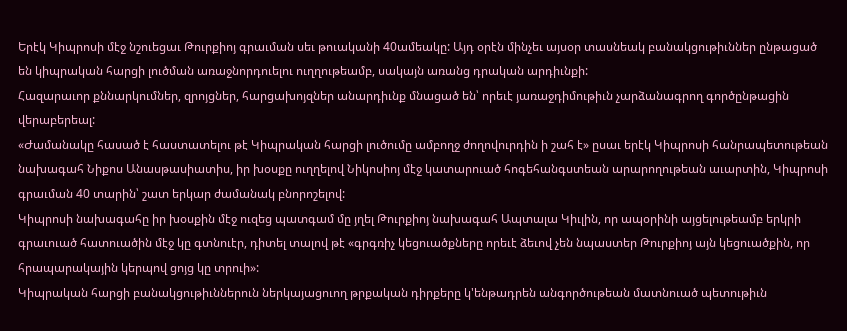Երէկ Կիպրոսի մէջ նշուեցաւ Թուրքիոյ գրաւման սեւ թուականի 40ամեակը: Այդ օրէն մինչեւ այսօր տասնեակ բանակցութիւններ ընթացած են կիպրական հարցի լուծման առաջնորդուելու ուղղութեամբ, սակայն առանց դրական արդիւնքի:
Հազարաւոր քննարկումներ, զրոյցներ, հարցախոյզներ անարդիւնք մնացած են՝ որեւէ յառաջդիմութիւն չարձանագրող գործընթացին վերաբերեալ:
«Ժամանակը հասած է հաստատելու թէ Կիպրական հարցի լուծումը ամբողջ ժողովուրդին ի շահ է» ըսաւ երէկ Կիպրոսի հանրապետութեան նախագահ Նիքոս Անասթասիատիս, իր խօսքը ուղղելով Նիկոսիոյ մէջ կատարուած հոգեհանգստեան արարողութեան աւարտին, Կիպրոսի գրաւման 40 տարին՝ շատ երկար ժամանակ բնորոշելով:
Կիպրոսի նախագահը իր խօսքին մէջ ուզեց պատգամ մը յղել Թուրքիոյ նախագահ Ապտալա Կիւլին, որ ապօրինի այցելութեամբ երկրի գրաւուած հատուածին մէջ կը գտնուէր, դիտել տալով թէ «գրգռիչ կեցուածքները որեւէ ձեւով չեն նպաստեր Թուրքիոյ այն կեցուածքին, որ հրապարակային կերպով ցոյց կը տրուի»:
Կիպրական հարցի բանակցութիւններուն ներկայացուող թրքական դիրքերը կ'ենթադրեն անգործութեան մատնուած պետութիւն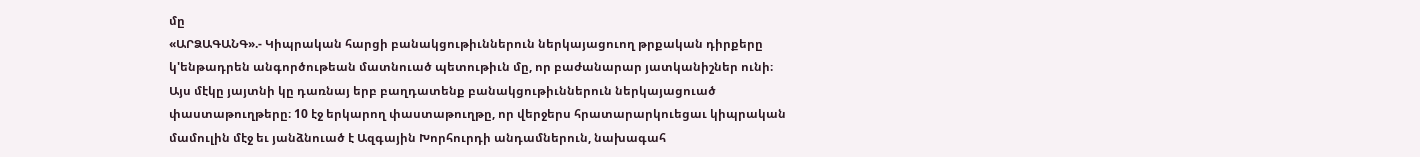մը
«ԱՐՁԱԳԱՆԳ».- Կիպրական հարցի բանակցութիւններուն ներկայացուող թրքական դիրքերը կ'ենթադրեն անգործութեան մատնուած պետութիւն մը, որ բաժանարար յատկանիշներ ունի։
Այս մէկը յայտնի կը դառնայ երբ բաղդատենք բանակցութիւններուն ներկայացուած փաստաթուղթերը։ 10 էջ երկարող փաստաթուղթը, որ վերջերս հրատարարկուեցաւ կիպրական մամուլին մէջ եւ յանձնուած է Ազգային Խորհուրդի անդամներուն, նախագահ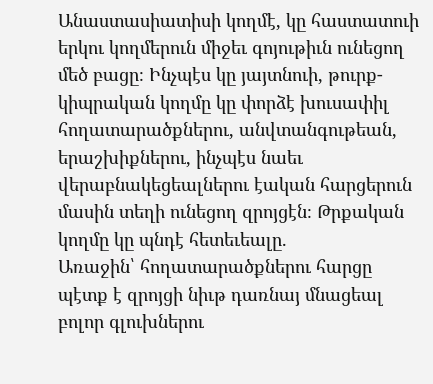Անաստասիատիսի կողմէ, կը հաստատուի երկու կողմերուն միջեւ գոյութիւն ունեցող մեծ բացը։ Ինչպէս կը յայտնուի, թուրք-կիպրական կողմը կը փորձէ խուսափիլ հողատարածքներու, անվտանգութեան, երաշխիքներու, ինչպէս նաեւ վերաբնակեցեալներու էական հարցերուն մասին տեղի ունեցող զրոյցէն։ Թրքական կողմը կը պնդէ հետեւեալը.
Առաջին՝ հողատարածքներու հարցը պէտք է զրոյցի նիւթ դառնայ մնացեալ բոլոր գլուխներու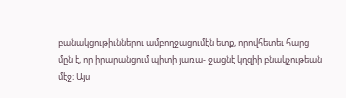բանակցութիւններու ամբողջացումէն ետք, որովհետեւ հարց մըն է, որ իրարանցում պիտի յառա- ջացնէ կղզիի բնակչութեան մէջ։ Այս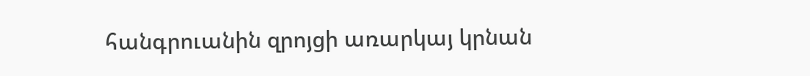հանգրուանին զրոյցի առարկայ կրնան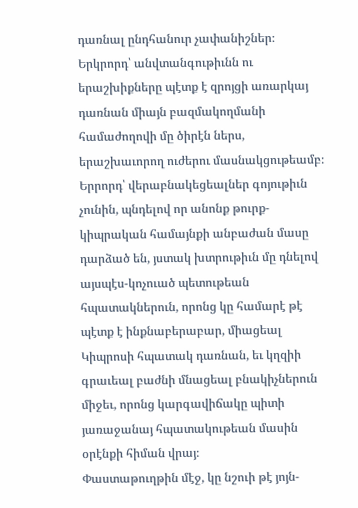դառնալ ընդհանուր չափանիշներ։
Երկրորդ՝ անվտանգութիւնն ու երաշխիքները պէտք է զրոյցի առարկայ դառնան միայն բազմակողմանի համաժողովի մը ծիրէն ներս, երաշխաւորող ուժերու մասնակցութեամբ։
Երրորդ՝ վերաբնակեցեալներ գոյութիւն չունին, պնդելով որ անոնք թուրք-կիպրական համայնքի անբաժան մասը դարձած են, յստակ խտրութիւն մը դնելով այսպէս-կոչուած պետութեան հպատակներուն, որոնց կը համարէ թէ պէտք է ինքնաբերաբար, միացեալ Կիպրոսի հպատակ դառնան, եւ կղզիի գրաւեալ բաժնի մնացեալ բնակիչներուն միջեւ, որոնց կարգավիճակը պիտի յառաջանայ հպատակութեան մասին օրէնքի հիման վրայ։
Փաստաթուղթին մէջ, կը նշուի թէ յոյն-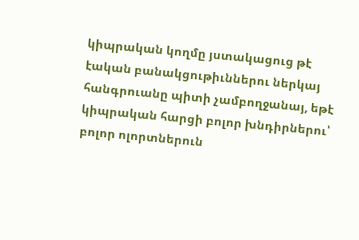կիպրական կողմը յստակացուց թէ էական բանակցութիւններու ներկայ հանգրուանը պիտի չամբողջանայ, եթէ կիպրական հարցի բոլոր խնդիրներու՝ բոլոր ոլորտներուն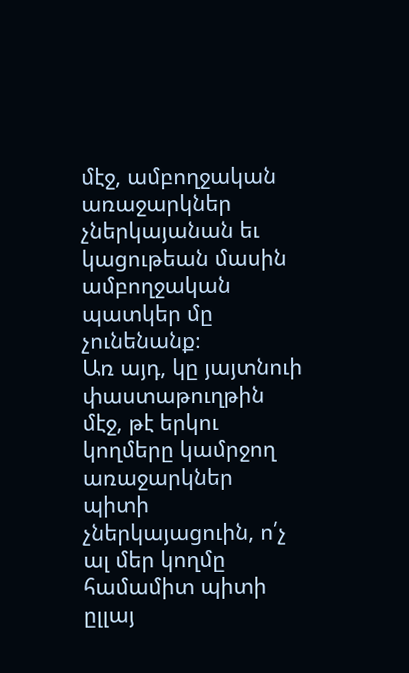մէջ, ամբողջական առաջարկներ չներկայանան եւ կացութեան մասին ամբողջական պատկեր մը չունենանք։
Առ այդ, կը յայտնուի փաստաթուղթին մէջ, թէ երկու կողմերը կամրջող առաջարկներ պիտի չներկայացուին, ո՛չ ալ մեր կողմը համամիտ պիտի ըլլայ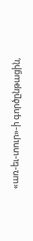«առ-եւ-տուր»-ի գործընթացին,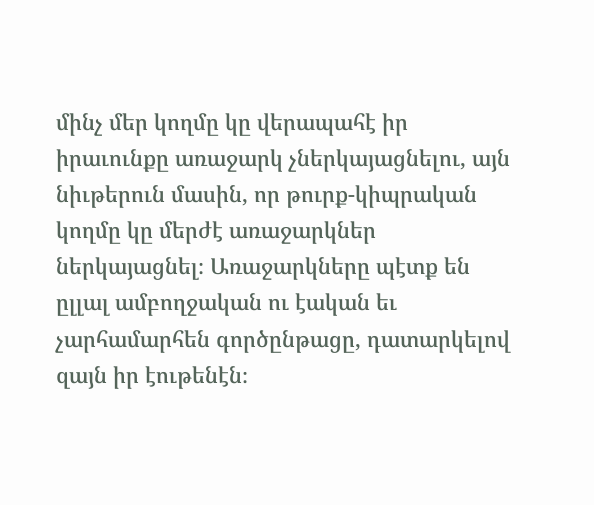մինչ մեր կողմը կը վերապահէ իր իրաւունքը առաջարկ չներկայացնելու, այն նիւթերուն մասին, որ թուրք-կիպրական կողմը կը մերժէ առաջարկներ ներկայացնել։ Առաջարկները պէտք են ըլլալ ամբողջական ու էական եւ չարհամարհեն գործընթացը, դատարկելով զայն իր էութենէն։